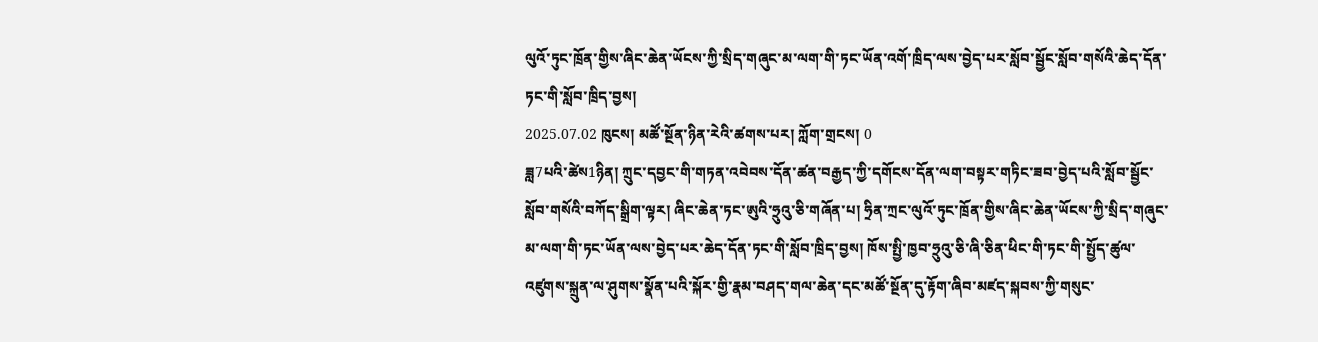ལུའོ་ཏུང་ཁྲོན་གྱིས་ཞིང་ཆེན་ཡོངས་ཀྱི་སྲིད་གཞུང་མ་ལག་གི་ཏང་ཡོན་འགོ་ཁྲིད་ལས་བྱེད་པར་སློབ་སྦྱོང་སློབ་གསོའི་ཆེད་དོན་ཏང་གི་སློབ་ཁྲིད་བྱས།
2025.07.02 ཁུངས། མཚོ་སྔོན་ཉིན་རེའི་ཚགས་པར། ཀློག་གྲངས། 0
ཟླ7པའི་ཚེས1ཉིན། ཀྲུང་དབྱང་གི་གཏན་འབེབས་དོན་ཚན་བརྒྱད་ཀྱི་དགོངས་དོན་ལག་བསྟར་གཏིང་ཟབ་བྱེད་པའི་སློབ་སྦྱོང་སློབ་གསོའི་བཀོད་སྒྲིག་ལྟར། ཞིང་ཆེན་ཏང་ཨུའི་ཧྲུའུ་ཅི་གཞོན་པ། ཧྲིན་ཀྲང་ལུའོ་ཏུང་ཁྲོན་གྱིས་ཞིང་ཆེན་ཡོངས་ཀྱི་སྲིད་གཞུང་མ་ལག་གི་ཏང་ཡོན་ལས་བྱེད་པར་ཆེད་དོན་ཏང་གི་སློབ་ཁྲིད་བྱས། ཁོས་སྤྱི་ཁྱབ་ཧྲུའུ་ཅི་ཞི་ཅིན་ཕིང་གི་ཏང་གི་སྤྱོད་ཚུལ་འཛུགས་སྐྲུན་ལ་ཤུགས་སྣོན་པའི་སྐོར་གྱི་རྣམ་བཤད་གལ་ཆེན་དང་མཚོ་སྔོན་དུ་རྟོག་ཞིབ་མཛད་སྐབས་ཀྱི་གསུང་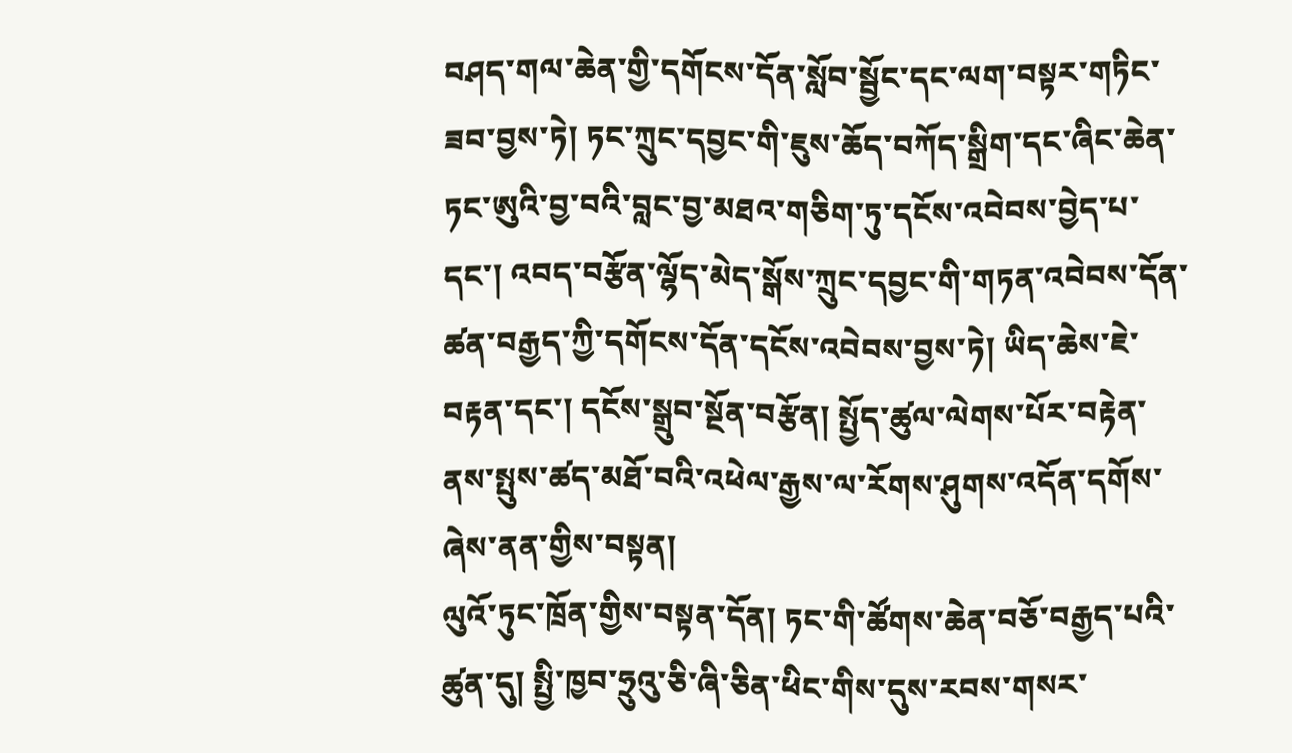བཤད་གལ་ཆེན་གྱི་དགོངས་དོན་སློབ་སྦྱོང་དང་ལག་བསྟར་གཏིང་ཟབ་བྱས་ཏེ། ཏང་ཀྲུང་དབྱང་གི་ཇུས་ཆོད་བཀོད་སྒྲིག་དང་ཞིང་ཆེན་ཏང་ཨུའི་བྱ་བའི་བླང་བྱ་མཐའ་གཅིག་ཏུ་དངོས་འབེབས་བྱེད་པ་དང་། འབད་བརྩོན་ལྷོད་མེད་སྒོས་ཀྲུང་དབྱང་གི་གཏན་འབེབས་དོན་ཚན་བརྒྱད་ཀྱི་དགོངས་དོན་དངོས་འབེབས་བྱས་ཏེ། ཡིད་ཆེས་ཇེ་བརྟན་དང་། དངོས་སྒྲུབ་སྔོན་བརྩོན། སྤྱོད་ཚུལ་ལེགས་པོར་བརྟེན་ནས་སྤུས་ཚད་མཐོ་བའི་འཕེལ་རྒྱས་ལ་རོགས་ཤུགས་འདོན་དགོས་ཞེས་ནན་གྱིས་བསྟན།
ལུའོ་ཏུང་ཁྲོན་གྱིས་བསྟན་དོན། ཏང་གི་ཚོགས་ཆེན་བཅོ་བརྒྱད་པའི་ཚུན་དུ། སྤྱི་ཁྱབ་ཧྲུའུ་ཅི་ཞི་ཅིན་ཕིང་གིས་དུས་རབས་གསར་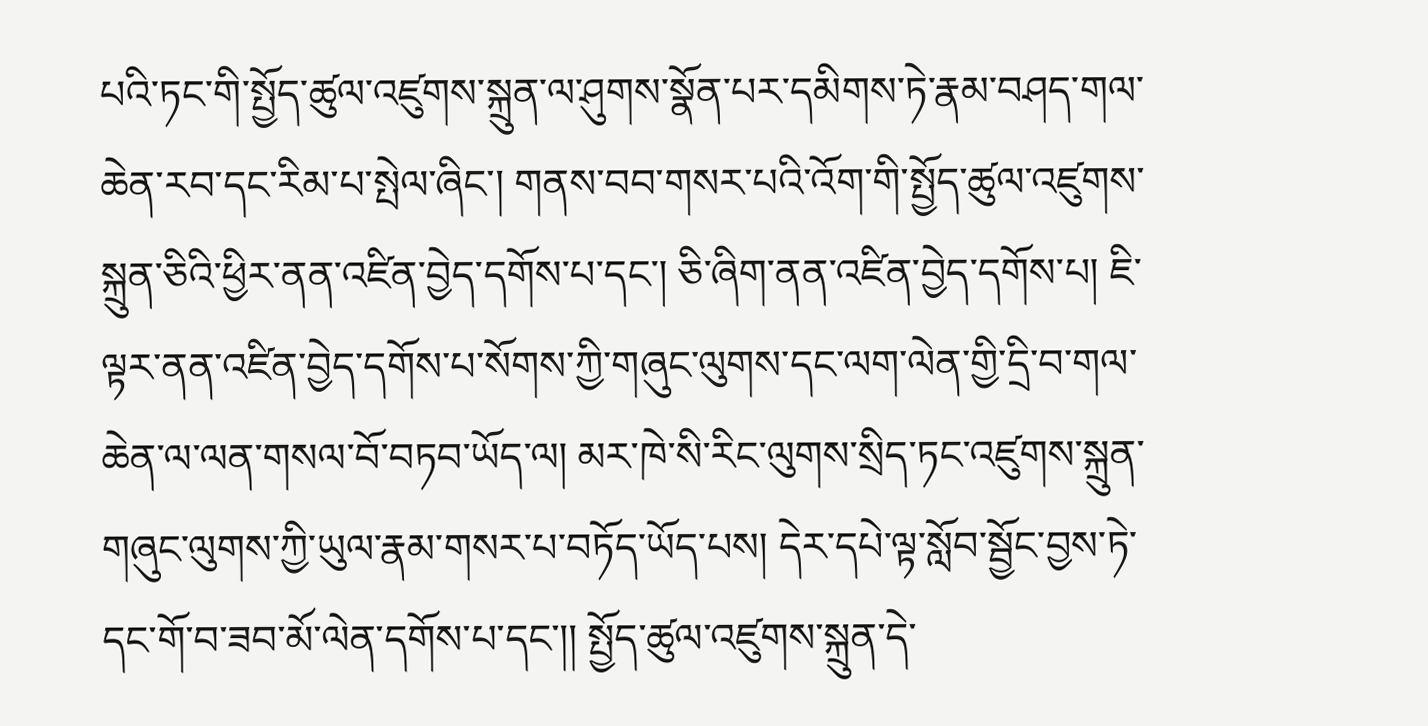པའི་ཏང་གི་སྤྱོད་ཚུལ་འཛུགས་སྐྲུན་ལ་ཤུགས་སྣོན་པར་དམིགས་ཏེ་རྣམ་བཤད་གལ་ཆེན་རབ་དང་རིམ་པ་སྤེལ་ཞིང་། གནས་བབ་གསར་པའི་འོག་གི་སྤྱོད་ཚུལ་འཛུགས་སྐྲུན་ཅིའི་ཕྱིར་ནན་འཛིན་བྱེད་དགོས་པ་དང་། ཅི་ཞིག་ནན་འཛིན་བྱེད་དགོས་པ། ཇི་ལྟར་ནན་འཛིན་བྱེད་དགོས་པ་སོགས་ཀྱི་གཞུང་ལུགས་དང་ལག་ལེན་གྱི་དྲི་བ་གལ་ཆེན་ལ་ལན་གསལ་བོ་བཏབ་ཡོད་ལ། མར་ཁེ་སི་རིང་ལུགས་སྲིད་ཏང་འཛུགས་སྐྲུན་གཞུང་ལུགས་ཀྱི་ཡུལ་རྣམ་གསར་པ་བཏོད་ཡོད་པས། དེར་དཔེ་ལྟ་སློབ་སྦྱོང་བྱས་ཏེ་དང་གོ་བ་ཟབ་མོ་ལེན་དགོས་པ་དང་།། སྤྱོད་ཚུལ་འཛུགས་སྐྲུན་དེ་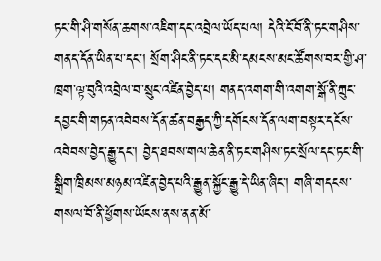ཏང་གི་ཤི་གསོན་ཆགས་འཇིག་དང་འབྲེལ་ཡོད་པལ། དེའི་ངོ་བོ་ནི་ཏང་གཤིས་གནད་དོན་ཡིན་པ་དང་། སྲོག་ཤིང་ནི་ཏང་དང་མི་དམངས་མང་ཚོགས་བར་གྱི་ཤ་ཁྲག་ལྟ་བུའི་འབྲེལ་བ་སྲུང་འཛིན་བྱེད་པ། གནད་འགག་གི་འགག་སྒོ་ནི་ཀྲུང་དབྱང་གི་གཏན་འབེབས་དོན་ཚན་བརྒྱད་ཀྱི་དགོངས་དོན་ལག་བསྟར་དངོས་འབེབས་བྱེད་རྒྱུ་དང་། བྱེད་ཐབས་གལ་ཆེན་ནི་ཏང་གཤིས་ཏང་སྲོལ་དང་ཏང་གི་སྒྲིག་ཁྲིམས་མཉམ་འཛིན་བྱེད་པའི་རྒྱུན་སྐྱོང་རྒྱུ་དེ་ཡིན་ཞིང་། གཞི་གདངས་གསལ་བོ་ནི་ཕྱོགས་ཡོངས་ནས་ནན་མོ་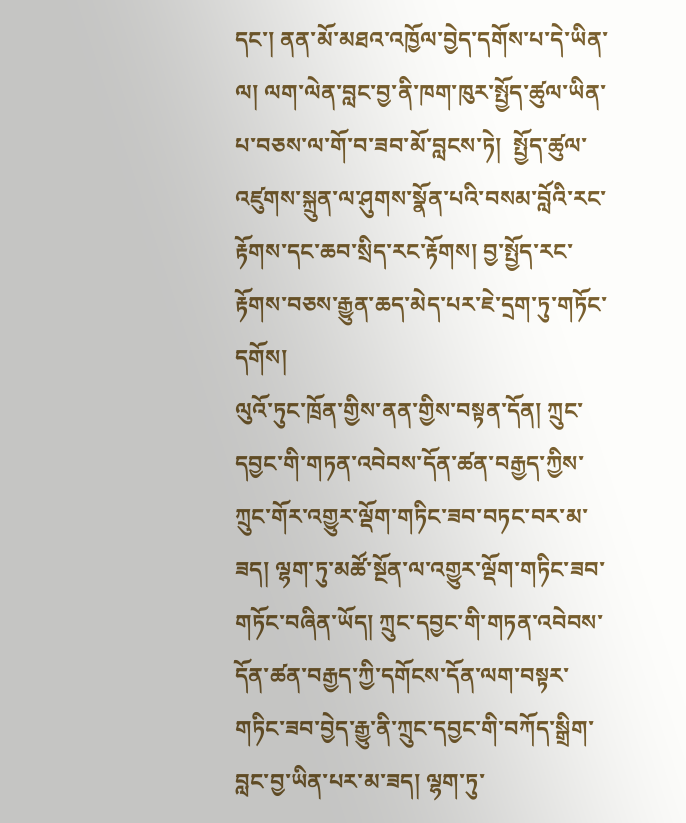དང་། ནན་མོ་མཐའ་འཁྱོལ་བྱེད་དགོས་པ་དེ་ཡིན་ལ། ལག་ལེན་བླང་བྱ་ནི་ཁག་ཁུར་སྤྱོད་ཚུལ་ཡིན་པ་བཅས་ལ་གོ་བ་ཟབ་མོ་བླངས་ཏེ།  སྤྱོད་ཚུལ་འཛུགས་སྐྲུན་ལ་ཤུགས་སྣོན་པའི་བསམ་བློའི་རང་རྟོགས་དང་ཆབ་སྲིད་རང་རྟོགས། བྱ་སྤྱོད་རང་རྟོགས་བཅས་རྒྱུན་ཆད་མེད་པར་ཇེ་དྲག་ཏུ་གཏོང་དགོས།
ལུའོ་ཏུང་ཁྲོན་གྱིས་ནན་གྱིས་བསྟན་དོན། ཀྲུང་དབྱང་གི་གཏན་འབེབས་དོན་ཚན་བརྒྱད་ཀྱིས་ཀྲུང་གོར་འགྱུར་ལྡོག་གཏིང་ཟབ་བཏང་བར་མ་ཟད། ལྷག་ཏུ་མཚོ་སྔོན་ལ་འགྱུར་ལྡོག་གཏིང་ཟབ་གཏོང་བཞིན་ཡོད། ཀྲུང་དབྱང་གི་གཏན་འབེབས་དོན་ཚན་བརྒྱད་ཀྱི་དགོངས་དོན་ལག་བསྟར་གཏིང་ཟབ་བྱེད་རྒྱུ་ནི་ཀྲུང་དབྱང་གི་བཀོད་སྒྲིག་བླང་བྱ་ཡིན་པར་མ་ཟད། ལྷག་ཏུ་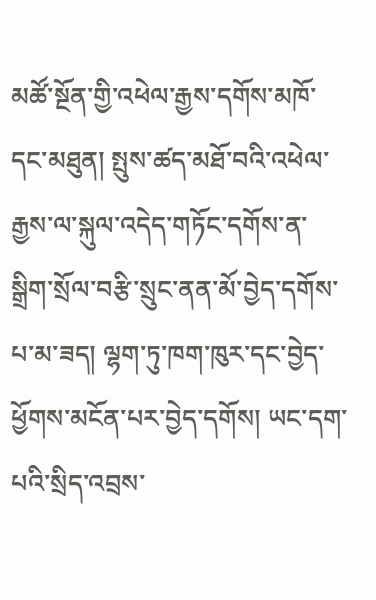མཚོ་སྔོན་གྱི་འཕེལ་རྒྱས་དགོས་མཁོ་དང་མཐུན། སྤུས་ཚད་མཐོ་བའི་འཕེལ་རྒྱས་ལ་སྐུལ་འདེད་གཏོང་དགོས་ན་སྒྲིག་སྲོལ་བརྩི་སྲུང་ནན་མོ་བྱེད་དགོས་པ་མ་ཟད། ལྷག་ཏུ་ཁག་ཁུར་དང་བྱེད་ཕྱོགས་མངོན་པར་བྱེད་དགོས། ཡང་དག་པའི་སྲིད་འབྲས་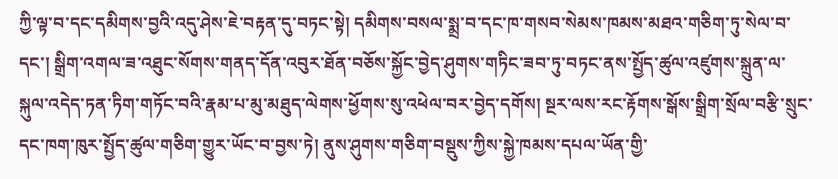ཀྱི་ལྟ་བ་དང་དམིགས་བྱའི་འདུ་ཤེས་ཇེ་བརྟན་དུ་བཏང་སྟེ། དམིགས་བསལ་སྨྲ་བ་དང་ཁ་གསབ་སེམས་ཁམས་མཐའ་གཅིག་ཏུ་སེལ་བ་དང་། སྒྲིག་འགལ་ཟ་འཐུང་སོགས་གནད་དོན་འབུར་ཐོན་བཅོས་སྐྱོང་བྱེད་ཤུགས་གཏིང་ཟབ་ཏུ་བཏང་ནས་སྤྱོད་ཚུལ་འཛུགས་སྐྲུན་ལ་སྐུལ་འདེད་ཏན་ཏིག་གཏོང་བའི་རྣམ་པ་མུ་མཐུད་ལེགས་ཕྱོགས་སུ་འཕེལ་བར་བྱེད་དགོས། སྔར་ལས་རང་རྟོགས་སྒོས་སྒྲིག་སྲོལ་བརྩི་སྲུང་དང་ཁག་ཁུར་སྤྱོད་ཚུལ་གཅིག་གྱུར་ཡོང་བ་བྱས་ཏེ། ནུས་ཤུགས་གཅིག་བསྡུས་ཀྱིས་སྐྱེ་ཁམས་དཔལ་ཡོན་གྱི་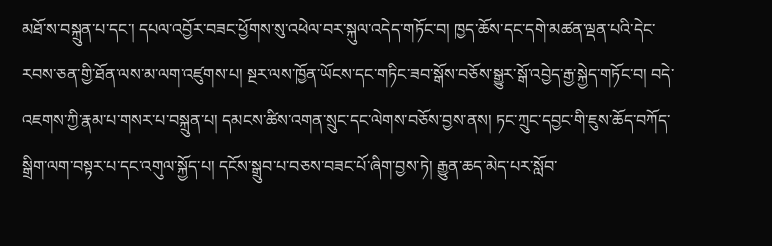མཐོ་ས་བསྐྲུན་པ་དང་། དཔལ་འབྱོར་བཟང་ཕྱོགས་སུ་འཕེལ་བར་སྐུལ་འདེད་གཏོང་བ། ཁྱད་ཆོས་དང་དགེ་མཚན་ལྡན་པའི་དེང་རབས་ཅན་གྱི་ཐོན་ལས་མ་ལག་འཛུགས་པ། སྔར་ལས་ཁྱོན་ཡོངས་དང་གཏིང་ཟབ་སྒོས་བཅོས་སྒྱུར་སྒོ་འབྱེད་རྒྱ་སྐྱེད་གཏོང་བ། བདེ་འཇགས་ཀྱི་རྣམ་པ་གསར་པ་བསྐྲུན་པ། དམངས་ཚིས་འགན་སྲུང་དང་ལེགས་བཅོས་བྱས་ནས། ཏང་ཀྲུང་དབྱང་གི་ཇུས་ཆོད་བཀོད་སྒྲིག་ལག་བསྟར་པ་དང་འགུལ་སྐྱོད་པ། དངོས་སྒྲུབ་པ་བཅས་བཟང་པོ་ཞིག་བྱས་ཏེ། རྒྱུན་ཆད་མེད་པར་སློབ་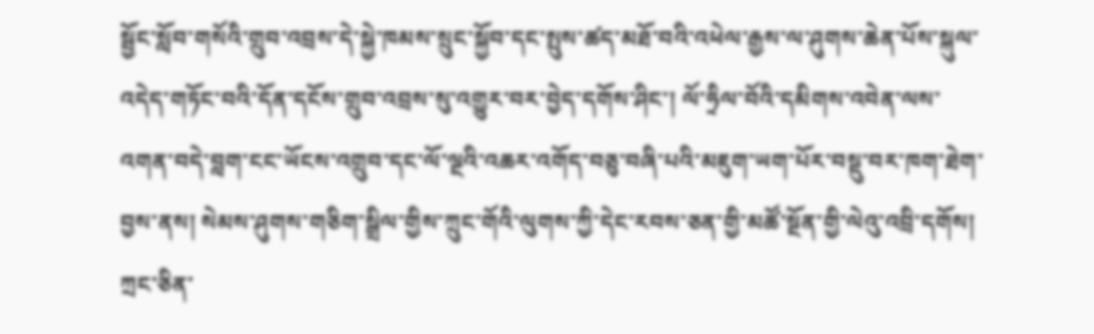སྦྱོང་སློབ་གསོའི་གྲུབ་འབྲས་དེ་སྐྱེ་ཁམས་སྲུང་སྐྱོབ་དང་སྤུས་ཚད་མཐོ་བའི་འཕེལ་རྒྱས་ལ་ཤུགས་ཆེན་པོས་སྐུལ་འདེད་གཏོང་བའི་དོན་དངོས་གྲུབ་འབྲས་སུ་འགྱུར་བར་བྱེད་དགོས་ཤིང་། ལོ་ཧྲིལ་བོའི་དམིགས་འབེན་ལས་འགན་བདེ་བླག་ངང་ཡོངས་འགྲུབ་དང་ལོ་ལྔའི་འཆར་འགོད་བཅུ་བཞི་པའི་མཇུག་ཡག་པོར་བསྡུ་བར་ཁག་ཐེག་བྱས་ནས། སེམས་ཤུགས་གཅིག་སྒྲིལ་གྱིས་ཀྲུང་གོའི་ལུགས་ཀྱི་དེང་རབས་ཅན་གྱི་མཚོ་སྔོན་གྱི་ལེའུ་འབྲི་དགོས།
ཀྲང་ཅིན་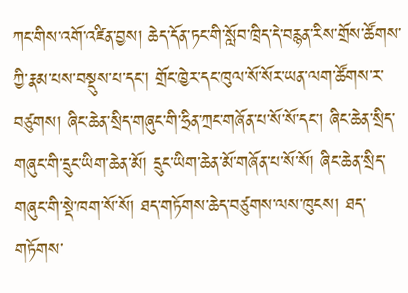ཀང་གིས་འགོ་འཛིན་བྱས། ཆེད་དོན་ཏང་གི་སློབ་ཁྲིད་དེ་བརྙན་རིས་གྲོས་ཚོགས་ཀྱི་རྣམ་པས་བསྡུས་པ་དང་། གྲོང་ཁྱེར་དང་ཁུལ་སོ་སོར་ཡན་ལག་ཚོགས་ར་བཙུགས། ཞིང་ཆེན་སྲིད་གཞུང་གི་ཧྲིན་ཀྲང་གཞོན་པ་སོ་སོ་དང་། ཞིང་ཆེན་སྲིད་གཞུང་གི་དྲུང་ཡིག་ཆེན་མོ། དྲུང་ཡིག་ཆེན་མོ་གཞོན་པ་སོ་སོ། ཞིང་ཆེན་སྲིད་གཞུང་གི་སྡེ་ཁག་སོ་སོ། ཐད་གཏོགས་ཆེད་བཙུགས་ལས་ཁུངས། ཐད་གཏོགས་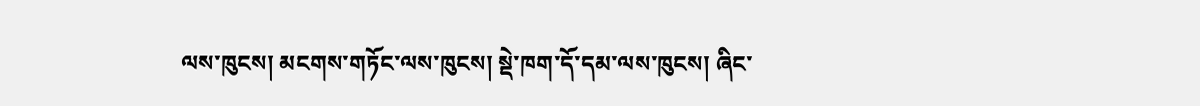ལས་ཁུངས། མངགས་གཏོང་ལས་ཁུངས། སྡེ་ཁག་དོ་དམ་ལས་ཁུངས། ཞིང་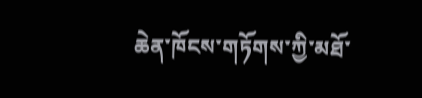ཆེན་ཁོངས་གཏོགས་ཀྱི་མཐོ་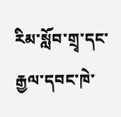རིམ་སློབ་གྲྭ་དང་རྒྱལ་དབང་ཁེ་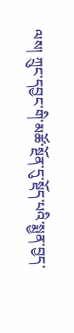ལས། ཀྲུང་དབྱང་གི་མཚོ་སྔོན་དུ་སྡོད་པའི་སྨྱན་བྱད་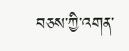བཅས་ཀྱི་འགན་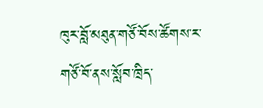ཁུར་བློ་མཐུན་གཙོ་བོས་ཚོགས་ར་གཙོ་བོ་ནས་སློབ་ཁྲིད་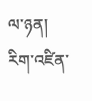ལ་ཉན།
རིག་འཛིན་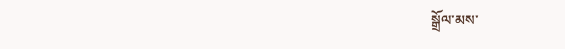སྒྲོལ་མས་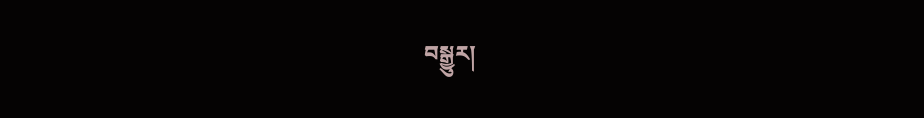བསྒྱུར།